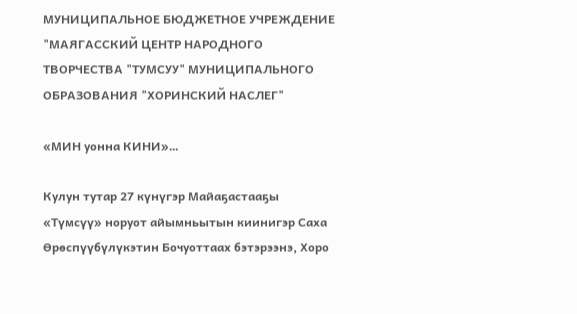МУНИЦИПАЛЬНОЕ БЮДЖЕТНОЕ УЧРЕЖДЕНИЕ "МАЯГАССКИЙ ЦЕНТР НАРОДНОГО ТВОРЧЕСТВА "ТУМСУУ" МУНИЦИПАЛЬНОГО ОБРАЗОВАНИЯ "ХОРИНСКИЙ НАСЛЕГ"

«МИН уонна КИНИ»…

Кулун тутар 27 күнүгэр Майаҕастааҕы «Түмсүү» норуот айымньытын киинигэр Саха Өрөспүүбүлүкэтин Бочуоттаах бэтэрээнэ, Хоро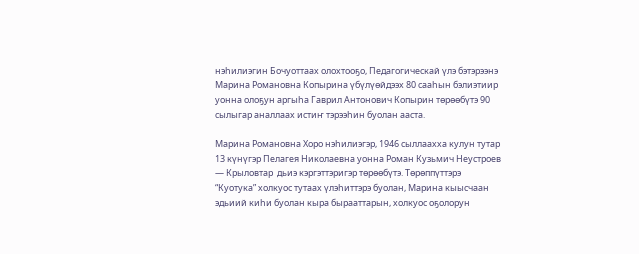нэһилиэгин Бочуоттаах олохтооҕо, Педагогическай үлэ бэтэрээнэ Марина Романовна Копырина үбүлүөйдээх 80 сааһын бэлиэтиир уонна олоҕун аргыһа Гаврил Антонович Копырин төрөөбүтэ 90 сылыгар аналлаах истиҥ тэрээһин буолан ааста.

Марина Романовна Хоро нэһилиэгэр, 1946 сыллаахха кулун тутар 13 күнүгэр Пелагея Николаевна уонна Роман Кузьмич Неустроев — Крыловтар  дьиэ кэргэттэригэр төрөөбүтэ. Төрөппүттэрэ “Куотука” холкуос тутаах үлэһиттэрэ буолан, Марина кыысчаан эдьиий киһи буолан кыра бырааттарын, холкуос оҕолорун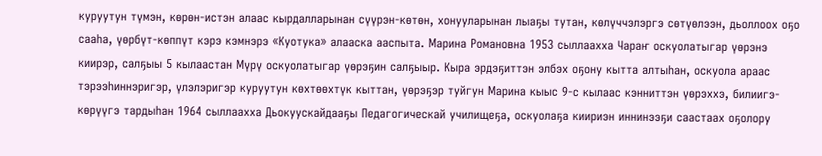куруутун түмэн, көрөн-истэн алаас кырдалларынан сүүрэн-көтөн, хонууларынан лыаҕы тутан, көлүччэлэргэ сөтүөлээн, дьоллоох оҕо сааһа, үөрбүт-көппүт кэрэ кэмнэрэ «Куотука» алааска ааспыта. Марина Романовна 1953 сыллаахха Чараҥ оскуолатыгар үөрэнэ киирэр, салҕыы 5 кылаастан Мүрү оскуолатыгар үөрэҕин салҕыыр. Кыра эрдэҕиттэн элбэх оҕону кытта алтыһан, оскуола араас тэрээһиннэригэр, үлэлэригэр куруутун көхтөөхтүк кыттан, үөрэҕэр туйгун Марина кыыс 9-с кылаас кэнниттэн үөрэххэ, билиигэ-көрүүгэ тардыһан 1964 сыллаахха Дьокуускайдааҕы Педагогическай училищеҕа, оскуолаҕа киириэн иннинээҕи саастаах оҕолору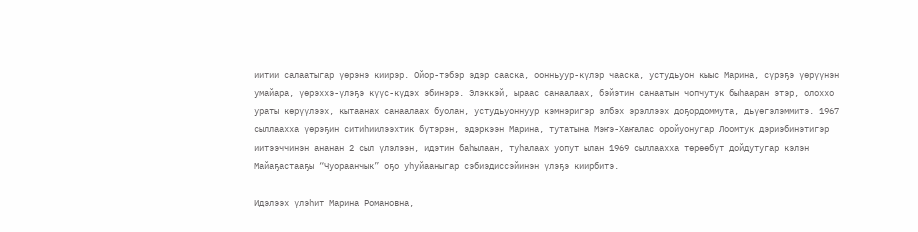иитии салаатыгар үөрэнэ киирэр. Ойор-тэбэр эдэр сааска, оонньуур-күлэр чааска, устудьуон кыыс Марина, сүрэҕэ үөрүүнэн умайара, үөрэххэ-үлэҕэ күүс-күдэх эбинэрэ. Элэккэй, ыраас санаалаах, бэйэтин санаатын чопчутук быһааран этэр, олоххо ураты көрүүлээх, кытаанах санаалаах буолан, устудьуоннуур кэмнэригэр элбэх эрэллээх доҕордоммута, дьүөгэлэммитэ. 1967 сыллаахха үөрэҕин ситиһиилээхтик бүтэрэн, эдэркээн Марина, тутатына Мэҥэ-Хаҥалас оройуонугар Лоомтук дэриэбинэтигэр иитээччинэн ананан 2 сыл үлэлээн, идэтин баһылаан, туһалаах уопут ылан 1969 сыллаахха төрөөбүт дойдутугар кэлэн Майаҕастааҕы “Чуораанчык” оҕо уһуйааныгар сэбиэдиссэйинэн үлэҕэ киирбитэ.

Идэлээх үлэһит Марина Романовна,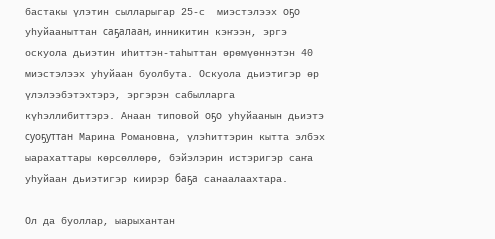бастакы үлэтин сылларыгар 25-с  миэстэлээх оҕо уһуйааныттан саҕалаан, инникитин кэҥээн, эргэ оскуола дьиэтин иһиттэн-таһыттан өрөмүөннэтэн 40 миэстэлээх уһуйаан буолбута. Оскуола дьиэтигэр өр үлэлээбэтэхтэрэ, эргэрэн сабылларга күһэллибиттэрэ. Анаан типовой оҕо уһуйаанын дьиэтэ суоҕуттан Марина Романовна, үлэһиттэрин кытта элбэх ыарахаттары көрсөллөрө, бэйэлэрин истэригэр саҥа уһуйаан дьиэтигэр киирэр баҕа санаалаахтара.

Ол да буоллар, ыарыхантан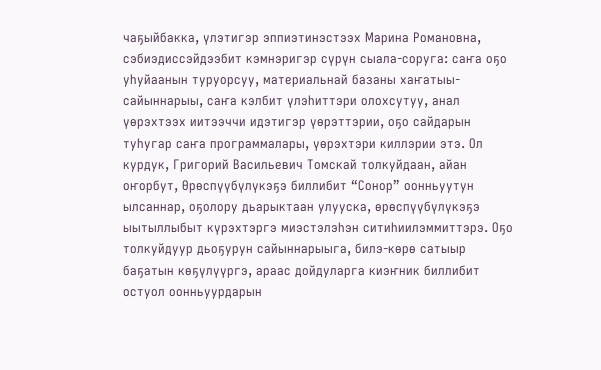чаҕыйбакка, үлэтигэр эппиэтинэстээх Марина Романовна, сэбиэдиссэйдээбит кэмнэригэр сүрүн сыала-соруга: саҥа оҕо уһуйаанын туруорсуу, материальнай базаны хаҥатыы-сайыннарыы, саҥа кэлбит үлэһиттэри олохсутуу, анал үөрэхтээх иитээччи идэтигэр үөрэттэрии, оҕо сайдарын туһугар саҥа программалары, үөрэхтэри киллэрии этэ. Ол курдук, Григорий Васильевич Томскай толкуйдаан, айан оҥорбут, Өрөспүүбүлүкэҕэ биллибит “Сонор” оонньуутун ылсаннар, оҕолору дьарыктаан улууска, өрөспүүбүлүкэҕэ ыытыллыбыт күрэхтэргэ миэстэлэһэн ситиһиилэммиттэрэ. Оҕо толкуйдуур дьоҕурун сайыннарыыга, билэ-көрө сатыыр баҕатын көҕүлүүргэ, араас дойдуларга киэҥник биллибит остуол оонньуурдарын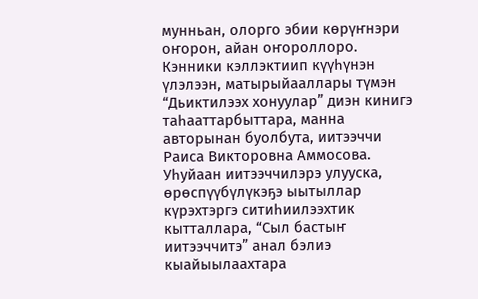мунньан, олорго эбии көрүҥнэри оҥорон, айан оҥороллоро. Кэнники кэллэктиип күүһүнэн үлэлээн, матырыйааллары түмэн “Дьиктилээх хонуулар” диэн кинигэ таһааттарбыттара, манна авторынан буолбута, иитээччи Раиса Викторовна Аммосова. Уһуйаан иитээччилэрэ улууска, өрөспүүбүлүкэҕэ ыытыллар күрэхтэргэ ситиһиилээхтик кытталлара, “Сыл бастыҥ иитээччитэ” анал бэлиэ кыайыылаахтара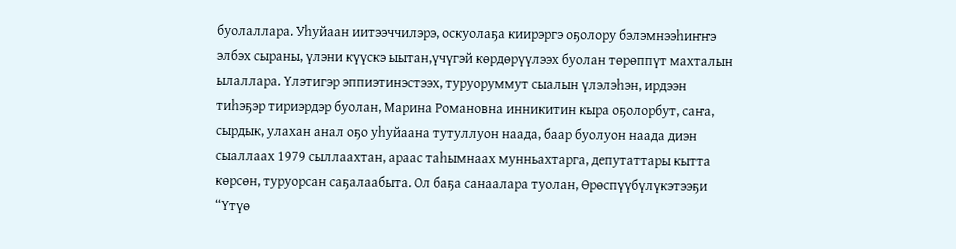буолаллара. Уһуйаан иитээччилэрэ, оскуолаҕа киирэргэ оҕолору бэлэмнээһиҥҥэ элбэх сыраны, үлэни күүскэ ыытан,үчүгэй көрдөрүүлээх буолан төрөппүт махталын ылаллара. Үлэтигэр эппиэтинэстээх, туруоруммут сыалын үлэлэһэн, ирдээн тиһэҕэр тириэрдэр буолан, Марина Романовна инникитин кыра оҕолорбут, саҥа, сырдык, улахан анал оҕо уһуйаана тутуллуон наада, баар буолуон наада диэн сыаллаах 1979 сыллаахтан, араас таһымнаах мунньахтарга, депутаттары кытта көрсөн, туруорсан саҕалаабыта. Ол баҕа санаалара туолан, Өрөспүүбүлүкэтээҕи “Үтүө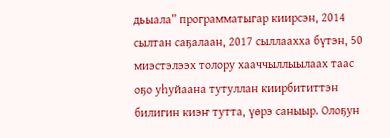дьыала” программатыгар киирсэн, 2014 сылтан саҕалаан, 2017 сыллаахха бүтэн, 50 миэстэлээх толору хааччыллыылаах таас оҕо уһуйаана тутуллан киирбититтэн билигин киэҥ тутта, үөрэ саныыр. Олоҕун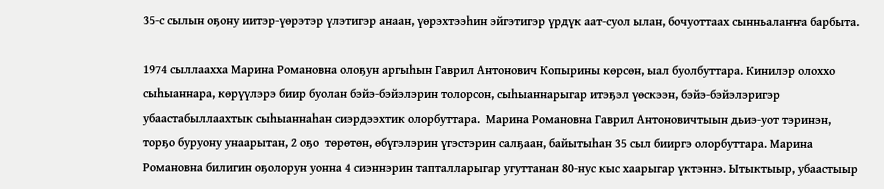35-с сылын оҕону иитэр-үөрэтэр үлэтигэр анаан, үөрэхтээһин эйгэтигэр үрдүк аат-суол ылан, бочуоттаах сынньалаҥҥа барбыта.

1974 сыллаахха Марина Романовна олоҕун аргыһын Гаврил Антонович Копырины көрсөн, ыал буолбуттара. Кинилэр олоххо сыһыаннара, көрүүлэрэ биир буолан бэйэ-бэйэлэрин толорсон, сыһыаннарыгар итэҕэл үөскээн, бэйэ-бэйэлэригэр убаастабыллаахтык сыһыаннаһан сиэрдээхтик олорбуттара.  Марина Романовна Гаврил Антоновичтыын дьиэ-уот тэринэн, торҕо буруону унаарытан, 2 оҕо  төрөтөн, өбүгэлэрин үгэстэрин салҕаан, байытыһан 35 сыл бииргэ олорбуттара. Марина Романовна билигин оҕолорун уонна 4 сиэннэрин тапталларыгар угуттанан 80-нус кыс хаарыгар үктэннэ. Ытыктыыр, убаастыыр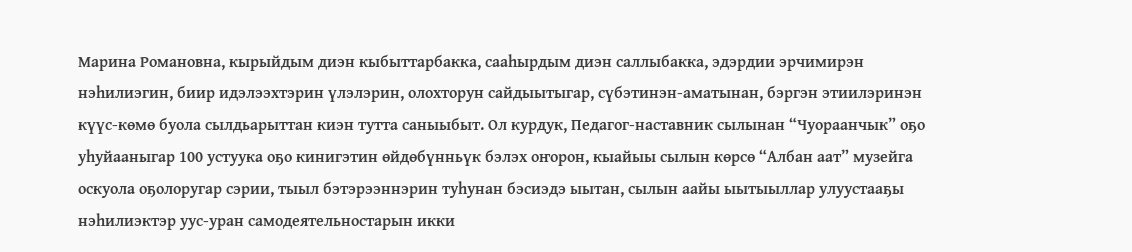Марина Романовна, кырыйдым диэн кыбыттарбакка, сааһырдым диэн саллыбакка, эдэрдии эрчимирэн нэһилиэгин, биир идэлээхтэрин үлэлэрин, олохторун сайдыытыгар, сүбэтинэн-аматынан, бэргэн этиилэринэн күүс-көмө буола сылдьарыттан киэн тутта саныыбыт. Ол курдук, Педагог-наставник сылынан “Чуораанчык” оҕо уһуйааныгар 100 устуука оҕо кинигэтин өйдөбүнньүк бэлэх оҥорон, кыайыы сылын көрсө “Албан аат” музейга оскуола оҕолоругар сэрии, тыыл бэтэрээннэрин туһунан бэсиэдэ ыытан, сылын аайы ыытыыллар улуустааҕы нэһилиэктэр уус-уран самодеятельностарын икки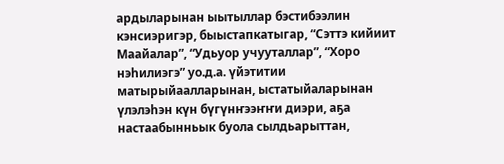ардыларынан ыытыллар бэстибээлин кэнсиэригэр, быыстапкатыгар, “Сэттэ кийиит Маайалар”, “Удьуор учууталлар”, “Хоро нэһилиэгэ” уо.д.а. үйэтитии матырыйаалларынан, ыстатыйаларынан үлэлэһэн күн бүгүнҥээҥҥи диэри, аҕа настаабынньык буола сылдьарыттан,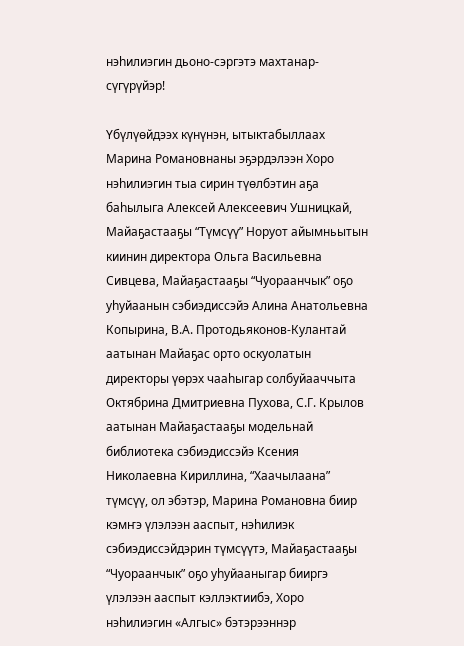нэһилиэгин дьоно-сэргэтэ махтанар-сүгүрүйэр!

Үбүлүөйдээх күнүнэн, ытыктабыллаах Марина Романовнаны эҕэрдэлээн Хоро нэһилиэгин тыа сирин түөлбэтин аҕа баһылыга Алексей Алексеевич Ушницкай, Майаҕастааҕы “Түмсүү” Норуот айымньытын киинин директора Ольга Васильевна Сивцева, Майаҕастааҕы “Чуораанчык” оҕо уһуйаанын сэбиэдиссэйэ Алина Анатольевна Копырина, В.А. Протодьяконов-Кулантай аатынан Майаҕас орто оскуолатын директоры үөрэх чааһыгар солбуйааччыта Октябрина Дмитриевна Пухова, С.Г. Крылов аатынан Майаҕастааҕы модельнай библиотека сэбиэдиссэйэ Ксения Николаевна Кириллина, “Хаачылаана” түмсүү, ол эбэтэр, Марина Романовна биир кэмҥэ үлэлээн ааспыт, нэһилиэк сэбиэдиссэйдэрин түмсүүтэ, Майаҕастааҕы “Чуораанчык” оҕо уһуйааныгар бииргэ үлэлээн ааспыт кэллэктиибэ, Хоро нэһилиэгин «Алгыс» бэтэрээннэр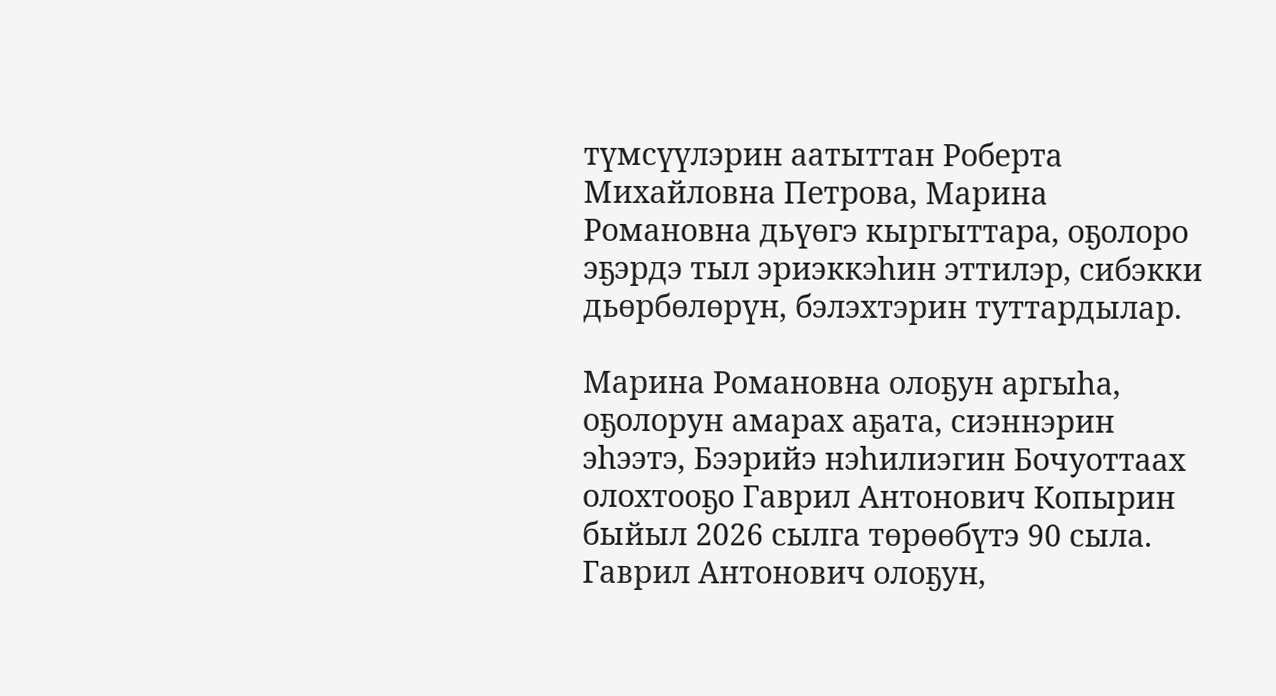түмсүүлэрин аатыттан Роберта Михайловна Петрова, Марина Романовна дьүөгэ кыргыттара, оҕолоро эҕэрдэ тыл эриэккэһин эттилэр, сибэкки дьөрбөлөрүн, бэлэхтэрин туттардылар.

Марина Романовна олоҕун аргыһа, оҕолорун амарах аҕата, сиэннэрин эһээтэ, Бээрийэ нэһилиэгин Бочуоттаах олохтооҕо Гаврил Антонович Копырин быйыл 2026 сылга төрөөбүтэ 90 сыла. Гаврил Антонович олоҕун,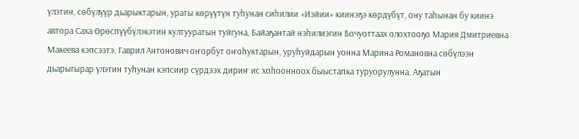үлэтин, сөбүлүүр дьарыктарын, ураты көрүүтүн туһунан сиһилии «Иэйии» киинэҕэ көрдүбүт, ону таһынан бу киинэ автора Саха Өрөспүүбүлэкэтин култууратын туйгуна, Байаҕантай нэһилиэгин Бочуоттаах олохтооҕо Мария Дмитриевна Макеева кэпсээтэ. Гаврил Антонович оҥорбут оҥоһуктарын, уруһуйдарын уонна Марина Романовна сөбүлээн дьарыгырар үлэтин туһунан кэпсиир сүрдээх дириҥ ис хоһоонноох быыстапка туруорулунна. Аҕатын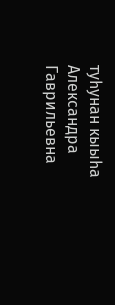туһунан кыыһа Александра Гаврильевна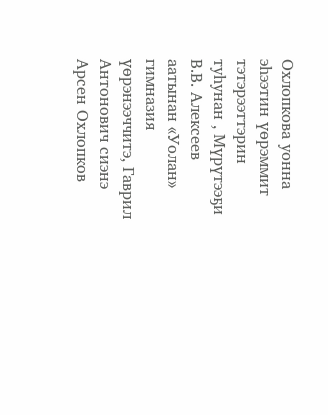Охлопкова уонна эһээтин үөрэммит тэтэрээттэрин туһунан , Мүрүтээҕи В.В. Алексеев аатынан «Уолан» гимназия үөрэнээччитэ, Гаврил Антонович сиэнэ Арсен Охлопков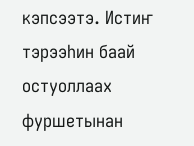кэпсээтэ. Истиҥ тэрээһин баай остуоллаах фуршетынан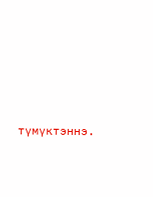түмүктэннэ.